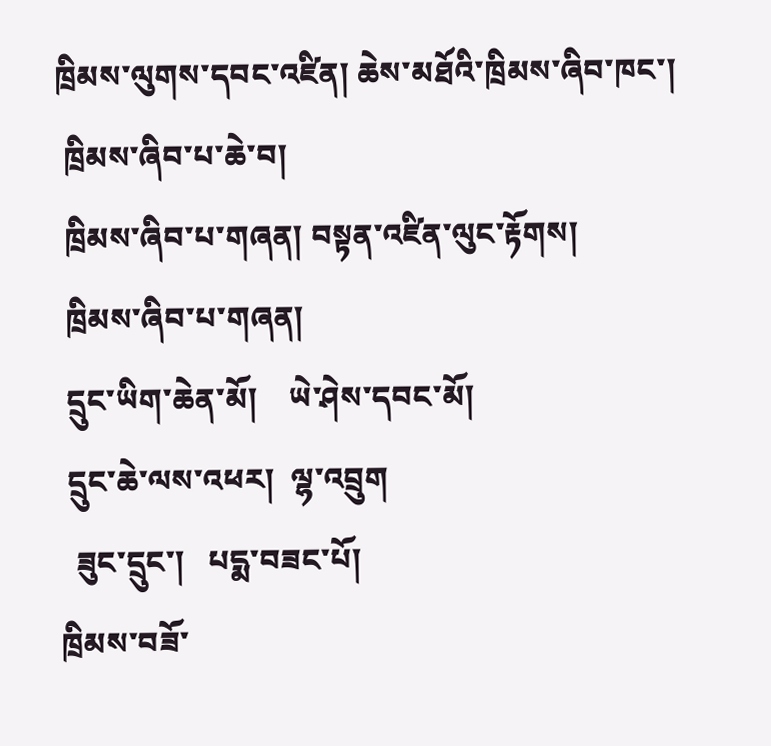ཁྲིམས་ལུགས་དབང་འཛིན། ཆེས་མཐོའི་ཁྲིམས་ཞིབ་ཁང་།
 ཁྲིམས་ཞིབ་པ་ཆེ་བ།
 ཁྲིམས་ཞིབ་པ་གཞན། བསྟན་འཛིན་ལུང་རྟོགས།
 ཁྲིམས་ཞིབ་པ་གཞན།
 དྲུང་ཡིག་ཆེན་མོ།    ཡེ་ཤེས་དབང་མོ།
 དྲུང་ཆེ་ལས་འཕར།  ལྷ་འབྲུག
  ཟུང་དྲུང་།   པདྨ་བཟང་པོ།
ཁྲིམས་བཟོ་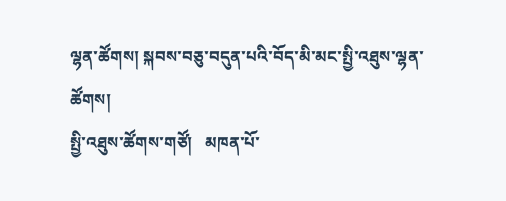ལྷན་ཚོགས། སྐབས་བཅུ་བདུན་པའི་བོད་མི་མང་སྤྱི་འཐུས་ལྷན་ཚོགས།
སྤྱི་འཐུས་ཚོགས་གཙོ།   མཁན་པོ་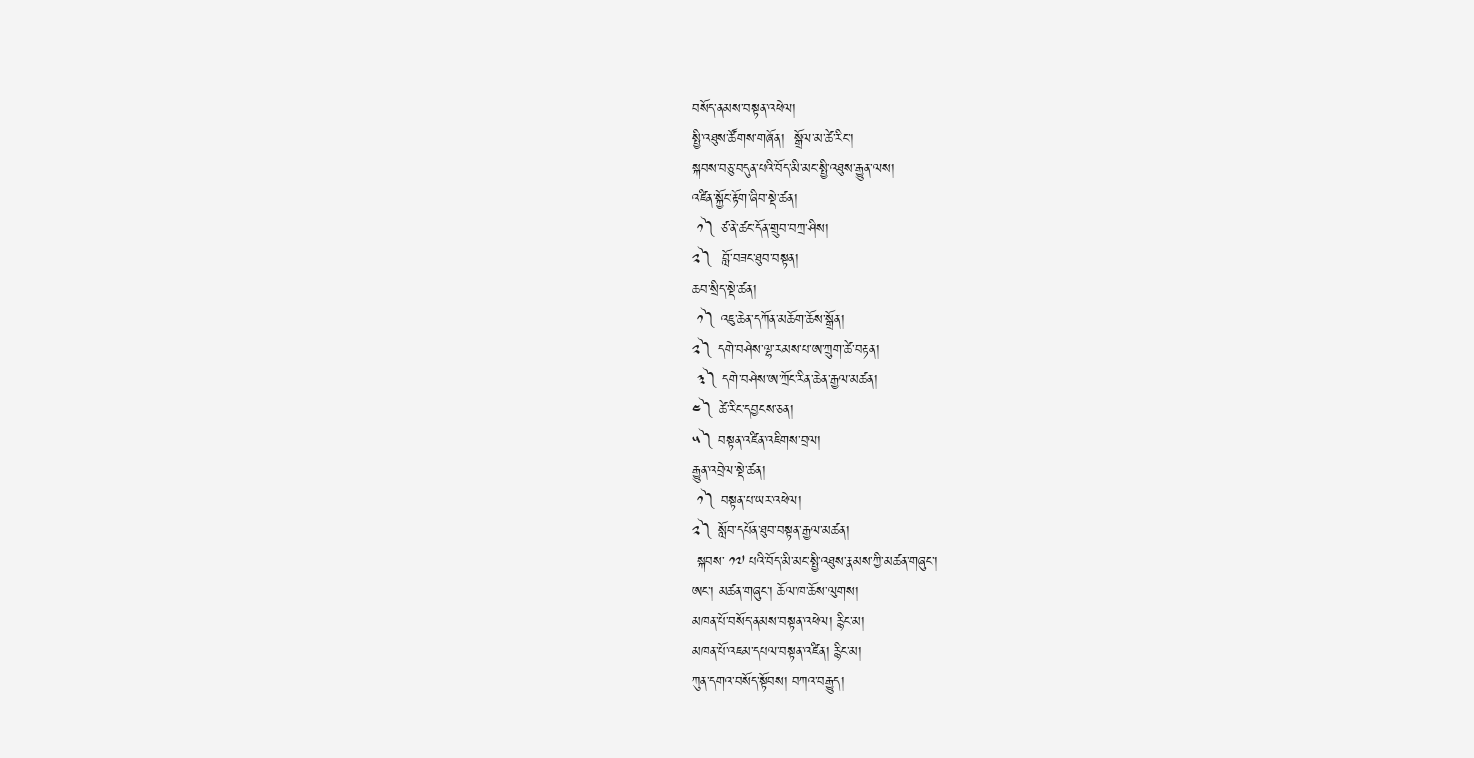བསོད་ནམས་བསྟན་འཕེལ།
སྤྱི་འཐུས་ཚོགས་གཞོན།  སྒྲོལ་མ་ཚེ་རིང་།
སྐབས་བཅུ་བདུན་པའི་བོད་མི་མང་སྤྱི་འཐུས་རྒྱུན་ལས།
འཛིན་སྐྱོང་རྟོག་ཞིབ་སྡེ་ཚན།
 ༡༽ ཙ་ནེ་ཚང་དོན་གྲུབ་བཀྲ་ཤིས།
༢༽  བློ་བཟང་ཐུབ་བསྟན།
ཆབ་སྲིད་སྡེ་ཚན།
 ༡༽ འཇུ་ཆེན་དཀོན་མཆོག་ཆོས་སྒྲོན།
༢༽ དགེ་བཤེས་ལྷ་རམས་པ་ཨ་ཀྲུག་ཚེ་བརྟན།
 ༣༽ དགེ་བཤེས་ཨ་ཀྲོང་རིན་ཆེན་རྒྱལ་མཚན།
༤༽ ཚེ་རིང་དབྱངས་ཅན།
༥༽ བསྟན་འཛིན་འཇིགས་བྲལ།
རྒྱུན་འབྲེལ་སྡེ་ཚན།
 ༡༽ བསྟན་པ་ཡར་འཕེལ།
༢༽ སློབ་དཔོན་ཐུབ་བསྟན་རྒྱལ་མཚན།
 སྐབས་ ༡༧ པའི་བོད་མི་མང་སྤྱི་འཐུས་རྣམས་ཀྱི་མཚན་གཞུང་།
ཨང་། མཚན་གཞུང་། ཆོལ་ཁ་ཆོས་ལུགས།
མཁན་པོ་བསོད་ནམས་བསྟན་འཕེལ། རྙིང་མ།
མཁན་པོ་འཇམ་དཔལ་བསྟན་འཛིན། རྙིང་མ།
ཀུན་དགའ་བསོད་སྟོབས། བཀའ་བརྒྱུད།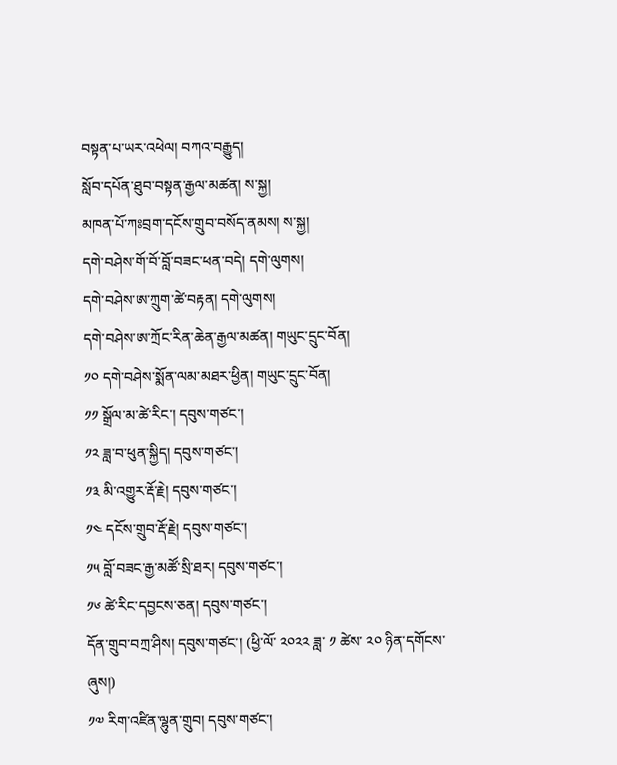བསྟན་པ་ཡར་འཕེལ། བཀའ་བརྒྱུད།
སློབ་དཔོན་ཐུབ་བསྟན་རྒྱལ་མཚན། ས་སྐྱ།
མཁན་པོ་ཀཿབྲག་དངོས་གྲུབ་བསོད་ནམས། ས་སྐྱ།
དགེ་བཤེས་གོ་བོ་བློ་བཟང་ཕན་བདེ། དགེ་ལུགས།
དགེ་བཤེས་ཨ་ཀྲུག་ཚེ་བརྟན། དགེ་ལུགས།
དགེ་བཤེས་ཨ་ཀྲོང་རིན་ཆེན་རྒྱལ་མཚན། གཡུང་དྲུང་བོན།
༡༠ དགེ་བཤེས་སྨོན་ལམ་མཐར་ཕྱིན། གཡུང་དྲུང་བོན།
༡༡ སྒྲོལ་མ་ཚེ་རིང་། དབུས་གཙང་།
༡༢ ཟླ་བ་ཕུན་སྐྱིད། དབུས་གཙང་།
༡༣ མི་འགྱུར་རྡོ་རྗེ། དབུས་གཙང་།
༡༤ དངོས་གྲུབ་རྡོ་རྗེ། དབུས་གཙང་།
༡༥ བློ་བཟང་རྒྱ་མཚོ་སྲི་ཐར། དབུས་གཙང་།
༡༦ ཚེ་རིང་དབྱངས་ཅན། དབུས་གཙང་།
དོན་གྲུབ་བཀྲ་ཤིས། དབུས་གཙང་། (ཕྱི་ལོ་ ༢༠༢༢ ཟླ་ ༡ ཚེས་ ༢༠ ཉིན་དགོངས་ཞུས།)
༡༧ རིག་འཛིན་ལྷུན་གྲུབ། དབུས་གཙང་།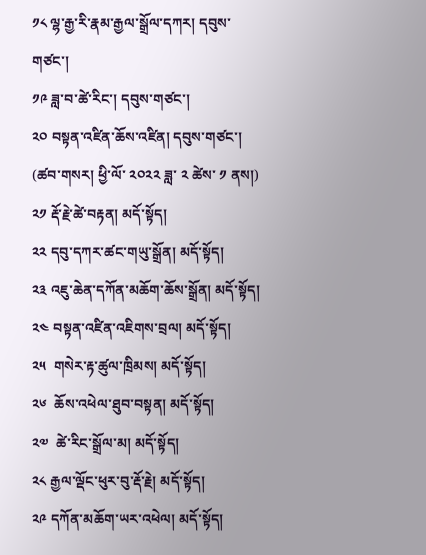༡༨ ལྷ་རྒྱ་རི་རྣམ་རྒྱལ་སྒྲོལ་དཀར། དབུས་གཙང་།
༡༩ ཟླ་བ་ཚེ་རིང་། དབུས་གཙང་།
༢༠ བསྟན་འཛིན་ཆོས་འཛིན། དབུས་གཙང་། (ཚབ་གསར། ཕྱི་ལོ་ ༢༠༢༢ ཟླ་ ༢ ཚེས་ ༡ ནས།)
༢༡ རྡོ་རྗེ་ཚེ་བརྟན། མདོ་སྟོད།
༢༢ དབུ་དཀར་ཚང་གཡུ་སྒྲོན། མདོ་སྟོད།
༢༣ འཇུ་ཆེན་དཀོན་མཆོག་ཆོས་སྒྲོན། མདོ་སྟོད།
༢༤ བསྟན་འཛིན་འཇིགས་བྲལ། མདོ་སྟོད།
༢༥  གསེར་རྟ་ཚུལ་ཁྲིམས། མདོ་སྟོད།
༢༦  ཆོས་འཕེལ་ཐུབ་བསྟན། མདོ་སྟོད།
༢༧  ཚེ་རིང་སྒྲོལ་མ། མདོ་སྟོད།
༢༨ རྒྱལ་ལྡོང་ཕུར་བུ་རྡོ་རྗེ། མདོ་སྟོད།
༢༩ དཀོན་མཆོག་ཡར་འཕེལ། མདོ་སྟོད།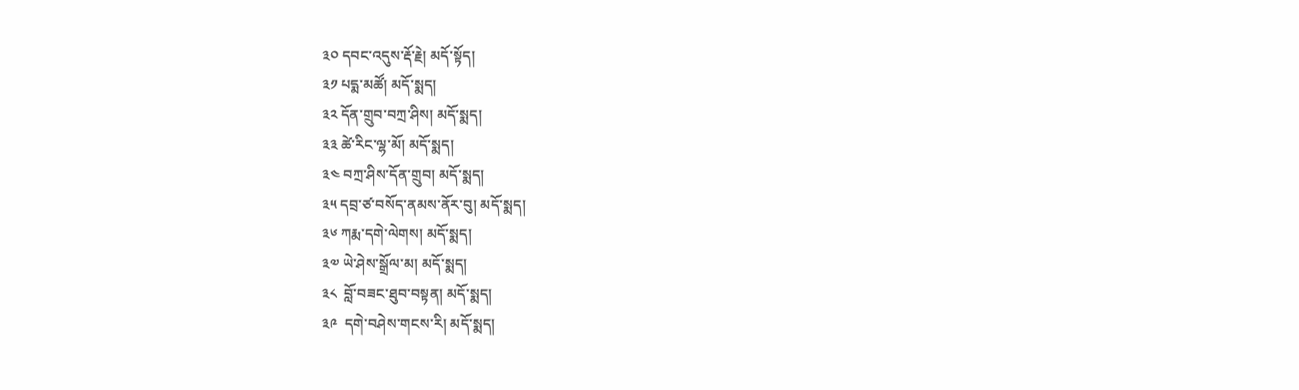༣༠ དབང་འདུས་རྡོ་རྗེ། མདོ་སྟོད།
༣༡ པདྨ་མཚོ། མདོ་སྨད།
༣༢ དོན་གྲུབ་བཀྲ་ཤིས། མདོ་སྨད།
༣༣ ཚེ་རིང་ལྷ་མོ། མདོ་སྨད།
༣༤ བཀྲ་ཤིས་དོན་གྲུབ། མདོ་སྨད།
༣༥ དབྲ་ཙ་བསོད་ནམས་ནོར་བུ། མདོ་སྨད།
༣༦ ཀརྨ་དགེ་ལེགས། མདོ་སྨད།
༣༧ ཡེ་ཤེས་སྒྲོལ་མ། མདོ་སྨད།
༣༨  བློ་བཟང་ཐུབ་བསྟན། མདོ་སྨད།
༣༩  དགེ་བཤེས་གངས་རི། མདོ་སྨད།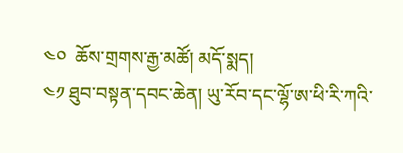༤༠  ཆོས་གྲགས་རྒྱ་མཚོ། མདོ་སྨད།
༤༡ ཐུབ་བསྟན་དབང་ཆེན། ཡུ་རོབ་དང་ལྷོ་ཨ་ཕི་རི་ཀའི་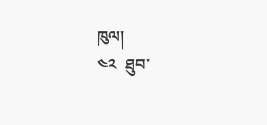ཁུལ།
༤༢  ཐུབ་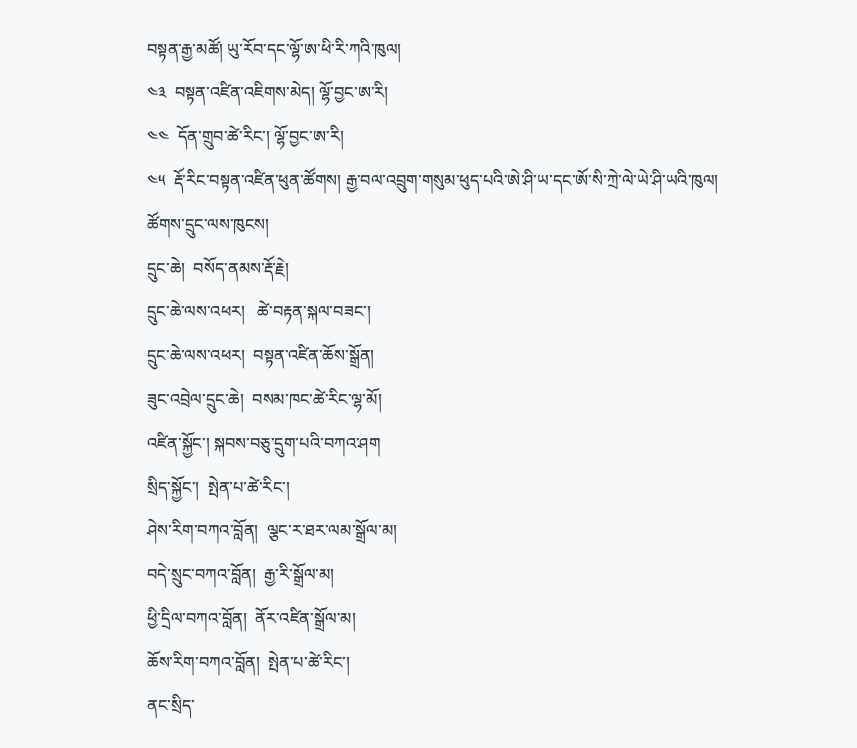བསྟན་རྒྱ་མཚོ། ཡུ་རོབ་དང་ལྷོ་ཨ་ཕི་རི་ཀའི་ཁུལ།
༤༣  བསྟན་འཛིན་འཇིགས་མེད། ལྷོ་བྱང་ཨ་རི།
༤༤  དོན་གྲུབ་ཚེ་རིང་། ལྷོ་བྱང་ཨ་རི།
༤༥  རྡོ་རིང་བསྟན་འཛིན་ཕུན་ཚོགས། རྒྱ་བལ་འབྲུག་གསུམ་ཕུད་པའི་ཨེ་ཤི་ཡ་དང་ཨོ་སི་ཀྲེ་ལེ་ཡེ་ཤི་ཡའི་ཁུལ།
ཚོགས་དྲུང་ལས་ཁུངས།
དྲུང་ཆེ།  བསོད་ནམས་རྡོ་རྗེ།
དྲུང་ཆེ་ལས་འཕར།   ཚེ་བརྟན་སྐལ་བཟང་།
དྲུང་ཆེ་ལས་འཕར།  བསྟན་འཛིན་ཆོས་སྒྲོན།
ཟུང་འབྲེལ་དྲུང་ཆེ།  བསམ་ཁང་ཚེ་རིང་ལྷ་མོ།
འཛིན་སྐྱོང་། སྐབས་བཅུ་དྲུག་པའི་བཀའ་ཤག
སྲིད་སྐྱོང་།  སྤེན་པ་ཚེ་རིང་།
ཤེས་རིག་བཀའ་བློན།  ལྕང་ར་ཐར་ལམ་སྒྲོལ་མ།
བདེ་སྲུང་བཀའ་བློན།  རྒྱ་རི་སྒྲོལ་མ།
ཕྱི་དྲིལ་བཀའ་བློན།  ནོར་འཛིན་སྒྲོལ་མ།
ཆོས་རིག་བཀའ་བློན།  སྤེན་པ་ཚེ་རིང་།
ནང་སྲིད་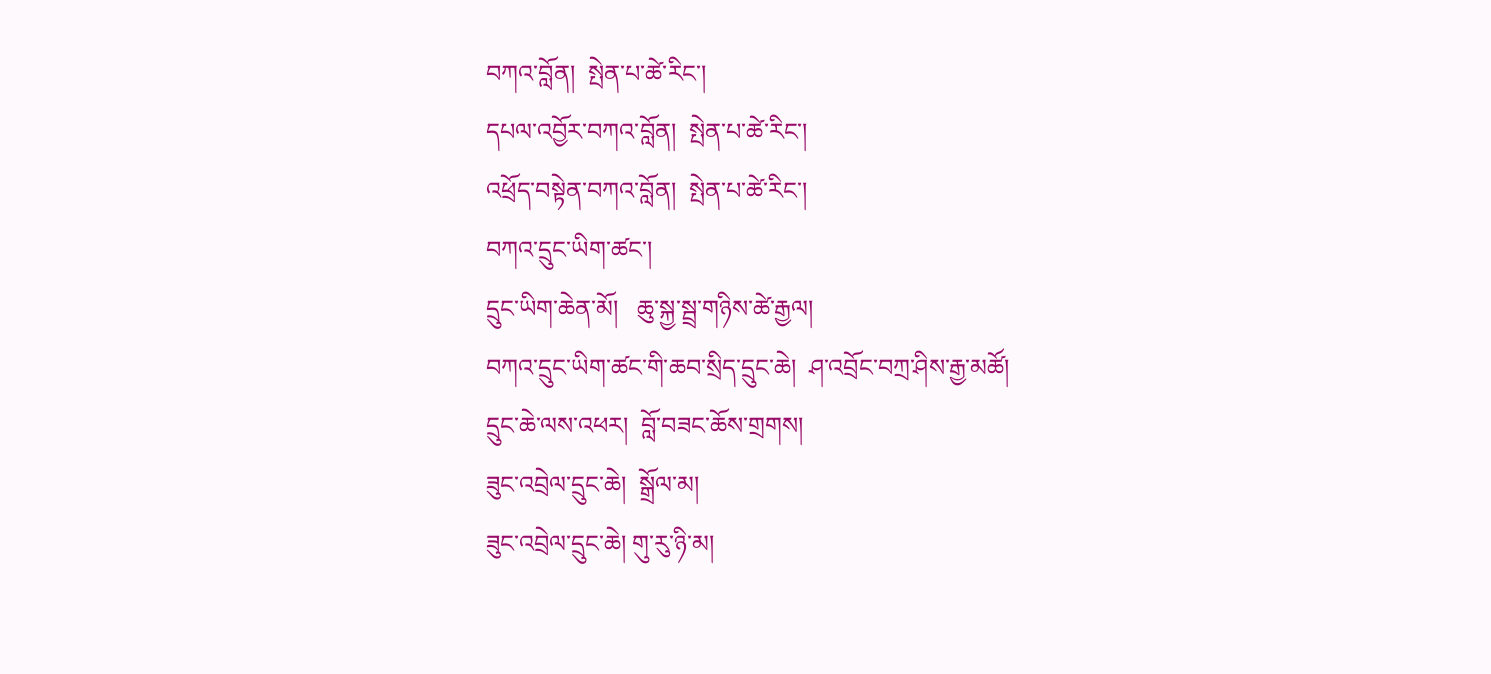བཀའ་བློན།  སྤེན་པ་ཚེ་རིང་།
དཔལ་འབྱོར་བཀའ་བློན།  སྤེན་པ་ཚེ་རིང་།
འཕྲོད་བསྟེན་བཀའ་བློན།  སྤེན་པ་ཚེ་རིང་།
བཀའ་དྲུང་ཡིག་ཚང་།
དྲུང་ཡིག་ཆེན་མོ།   ཆུ་སྐྱ་སྦྲ་གཉིས་ཚེ་རྒྱལ།
བཀའ་དྲུང་ཡིག་ཚང་གི་ཆབ་སྲིད་དྲུང་ཆེ།  ཤ་འབྲོང་བཀྲ་ཤིས་རྒྱ་མཚོ།
དྲུང་ཆེ་ལས་འཕར།  བློ་བཟང་ཆོས་གྲགས།
ཟུང་འབྲེལ་དྲུང་ཆེ།  སྒྲོལ་མ།
ཟུང་འབྲེལ་དྲུང་ཆེ། གུ་རུ་ཉི་མ།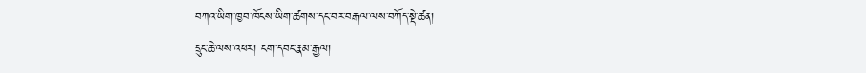བཀའ་ཡིག་ཁྱབ་ཁོངས་ཡིག་ཚགས་དང་བར་བརྒལ་ལས་བཀོད་སྡེ་ཚན།
དྲུང་ཆེ་ལས་འཕར། ངག་དབང་རྣམ་རྒྱལ།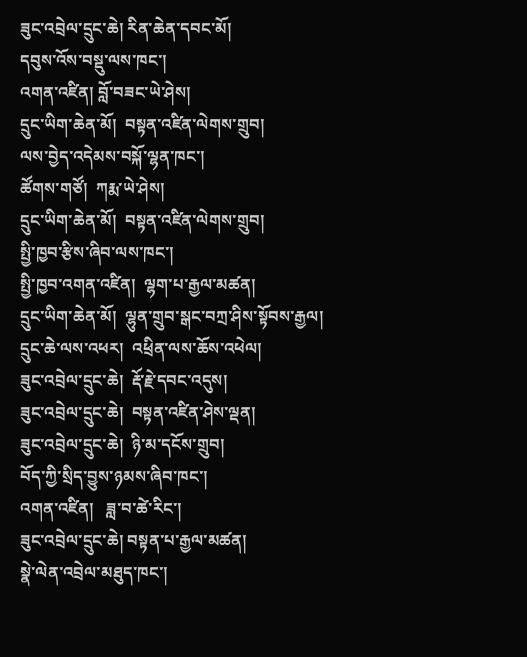ཟུང་འབྲེལ་དྲུང་ཆེ། རིན་ཆེན་དབང་མོ།
དབུས་འོས་བསྡུ་ལས་ཁང་།
འགན་འཛིན། བློ་བཟང་ཡེ་ཤེས།
དྲུང་ཡིག་ཆེན་མོ།  བསྟན་འཛིན་ལེགས་གྲུབ།
ལས་བྱེད་འདེམས་བསྐོ་ལྷན་ཁང་།
ཚོགས་གཙོ།  ཀརྨ་ཡེ་ཤེས།
དྲུང་ཡིག་ཆེན་མོ།  བསྟན་འཛིན་ལེགས་གྲུབ།
སྤྱི་ཁྱབ་རྩིས་ཞིབ་ལས་ཁང་།
སྤྱི་ཁྱབ་འགན་འཛིན།  ལྷག་པ་རྒྱལ་མཚན།
དྲུང་ཡིག་ཆེན་མོ།  ལྷུན་གྲུབ་སྒང་བཀྲ་ཤིས་སྟོབས་རྒྱལ།
དྲུང་ཆེ་ལས་འཕར།  འཕྲིན་ལས་ཆོས་འཕེལ།
ཟུང་འབྲེལ་དྲུང་ཆེ།  རྡོ་རྗེ་དབང་འདུས།
ཟུང་འབྲེལ་དྲུང་ཆེ།  བསྟན་འཛིན་ཤེས་ལྡན།
ཟུང་འབྲེལ་དྲུང་ཆེ།  ཉི་མ་དངོས་གྲུབ།
བོད་ཀྱི་སྲིད་བྱུས་ཉམས་ཞིབ་ཁང་།
འགན་འཛིན།   ཟླ་བ་ཚེ་རིང་།
ཟུང་འབྲེལ་དྲུང་ཆེ། བསྟན་པ་རྒྱལ་མཚན།
སྣེ་ལེན་འབྲེལ་མཐུད་ཁང་།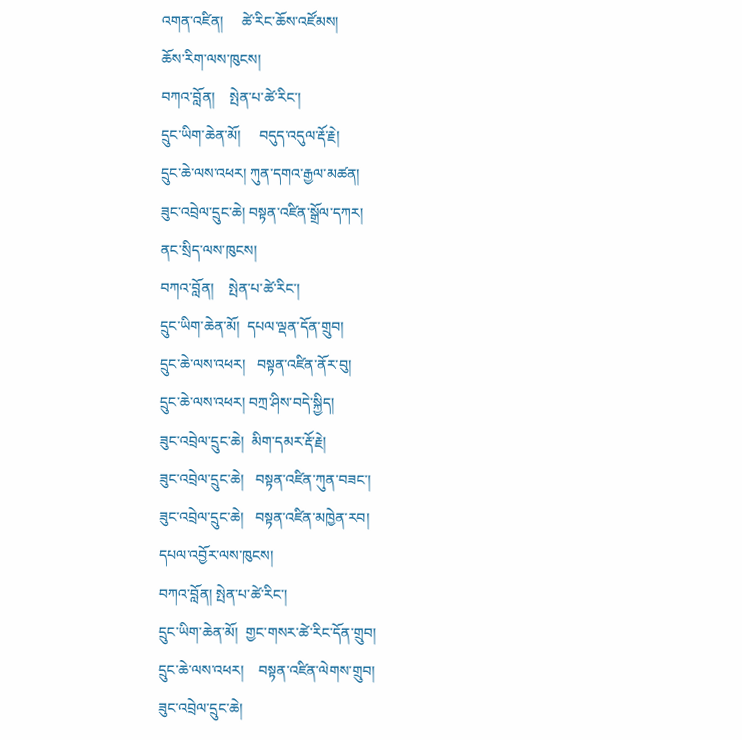འགན་འཛིན།     ཚེ་རིང་ཆོས་འཛོམས།
ཆོས་རིག་ལས་ཁུངས།
བཀའ་བློན།    སྤེན་པ་ཚེ་རིང་།
དྲུང་ཡིག་ཆེན་མོ།     བདུད་འདུལ་རྡོ་རྗེ།
དྲུང་ཆེ་ལས་འཕར། ཀུན་དགའ་རྒྱལ་མཚན།
ཟུང་འབྲེལ་དྲུང་ཆེ། བསྟན་འཛིན་སྒྲོལ་དཀར།
ནང་སྲིད་ལས་ཁུངས།
བཀའ་བློན།    སྤེན་པ་ཚེ་རིང་།
དྲུང་ཡིག་ཆེན་མོ།  དཔལ་ལྡན་དོན་གྲུབ།
དྲུང་ཆེ་ལས་འཕར།   བསྟན་འཛིན་ནོར་བུ།
དྲུང་ཆེ་ལས་འཕར། བཀྲ་ཤིས་བདེ་སྐྱིད།
ཟུང་འབྲེལ་དྲུང་ཆེ།  མིག་དམར་རྡོ་རྗེ།
ཟུང་འབྲེལ་དྲུང་ཆེ།   བསྟན་འཛིན་ཀུན་བཟང་།
ཟུང་འབྲེལ་དྲུང་ཆེ།   བསྟན་འཛིན་མཁྱེན་རབ།
དཔལ་འབྱོར་ལས་ཁུངས།
བཀའ་བློན། སྤེན་པ་ཚེ་རིང་།
དྲུང་ཡིག་ཆེན་མོ།  གྱང་གསར་ཚེ་རིང་དོན་གྲུབ།
དྲུང་ཆེ་ལས་འཕར།    བསྟན་འཛིན་ལེགས་གྲུབ།
ཟུང་འབྲེལ་དྲུང་ཆེ།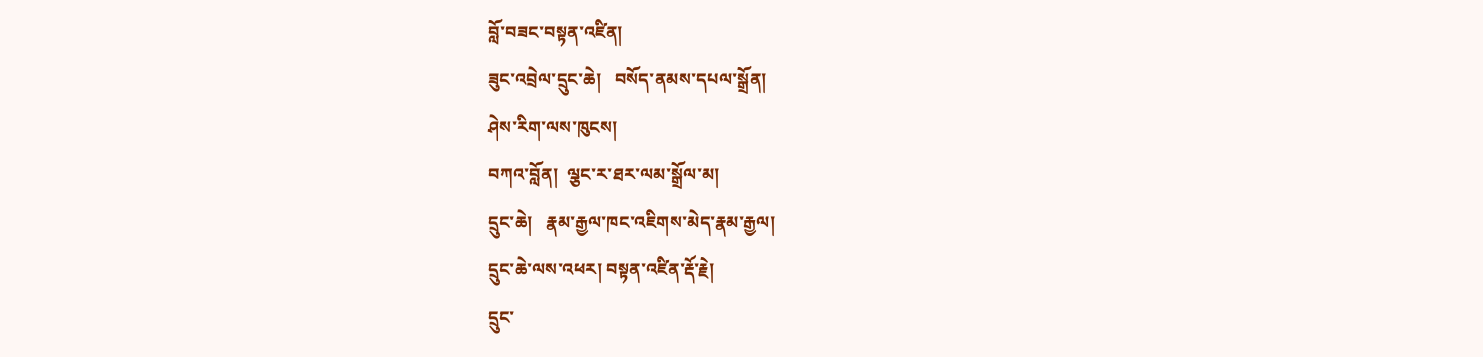བློ་བཟང་བསྟན་འཛིན།
ཟུང་འབྲེལ་དྲུང་ཆེ།   བསོད་ནམས་དཔལ་སྒྲོན།
ཤེས་རིག་ལས་ཁུངས།
བཀའ་བློན།  ལྕང་ར་ཐར་ལམ་སྒྲོལ་མ།
དྲུང་ཆེ།   རྣམ་རྒྱལ་ཁང་འཇིགས་མེད་རྣམ་རྒྱལ།
དྲུང་ཆེ་ལས་འཕར། བསྟན་འཛིན་རྡོ་རྗེ།
དྲུང་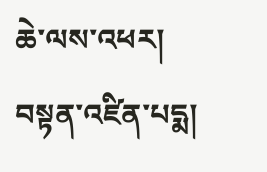ཆེ་ལས་འཕར།  བསྟན་འཛིན་པདྨ།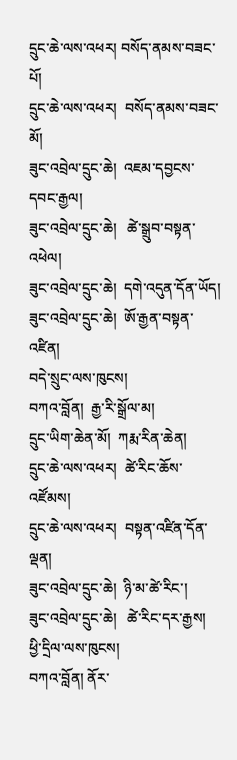དྲུང་ཆེ་ལས་འཕར། བསོད་ནམས་བཟང་པོ།
དྲུང་ཆེ་ལས་འཕར།  བསོད་ནམས་བཟང་མོ།
ཟུང་འབྲེལ་དྲུང་ཆེ།  འཇམ་དབྱངས་དབང་རྒྱལ།
ཟུང་འབྲེལ་དྲུང་ཆེ།   ཚེ་སྒྲུབ་བསྟན་འཕེལ།
ཟུང་འབྲེལ་དྲུང་ཆེ།  དགེ་འདུན་དོན་ཡོད།
ཟུང་འབྲེལ་དྲུང་ཆེ།  ཨོ་རྒྱན་བསྟན་འཛིན།
བདེ་སྲུང་ལས་ཁུངས།
བཀའ་བློན།  རྒྱ་རི་སྒྲོལ་མ།
དྲུང་ཡིག་ཆེན་མོ།  ཀརྨ་རིན་ཆེན།
དྲུང་ཆེ་ལས་འཕར།  ཚེ་རིང་ཆོས་འཛོམས།
དྲུང་ཆེ་ལས་འཕར།  བསྟན་འཛིན་དོན་ལྡན།
ཟུང་འབྲེལ་དྲུང་ཆེ།  ཉི་མ་ཚེ་རིང་།
ཟུང་འབྲེལ་དྲུང་ཆེ།   ཚེ་རིང་དར་རྒྱས།
ཕྱི་དྲིལ་ལས་ཁུངས།
བཀའ་བློན། ནོར་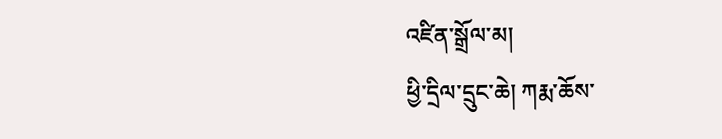འཛིན་སྒྲོལ་མ།
ཕྱི་དྲིལ་དྲུང་ཆེ། ཀརྨ་ཆོས་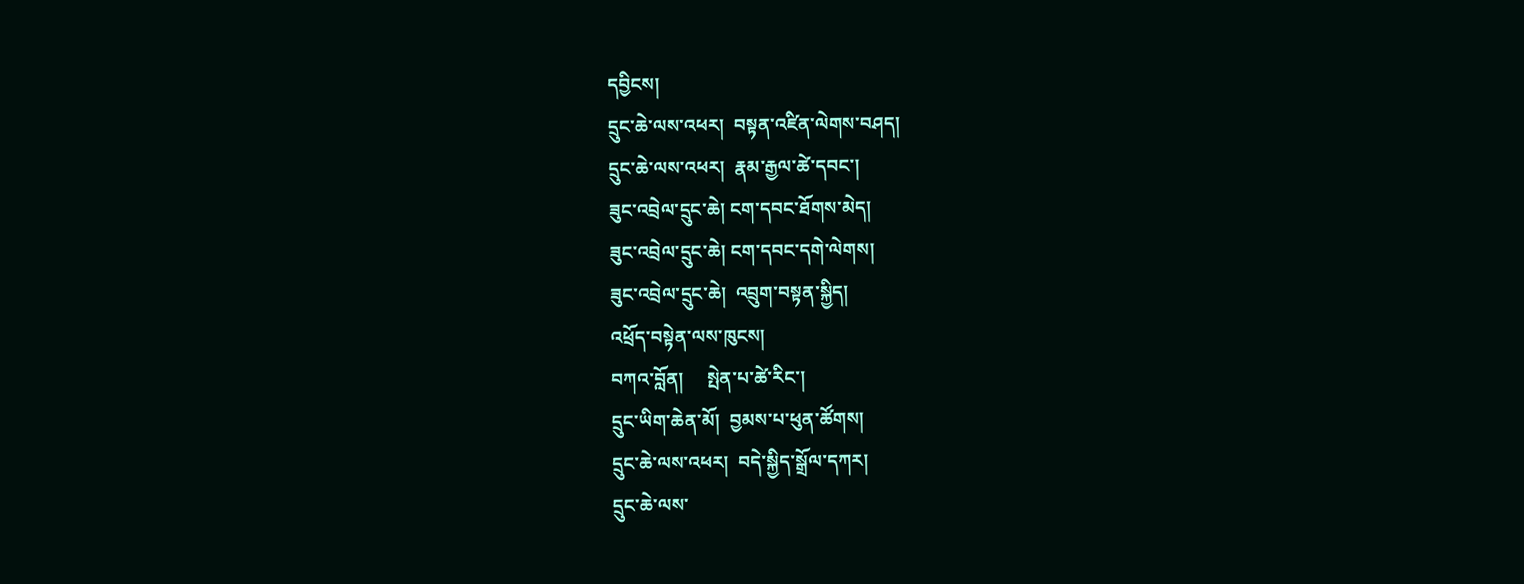དབྱིངས།
དྲུང་ཆེ་ལས་འཕར།  བསྟན་འཛིན་ལེགས་བཤད།
དྲུང་ཆེ་ལས་འཕར།  རྣམ་རྒྱལ་ཚེ་དབང་།
ཟུང་འབྲེལ་དྲུང་ཆེ། ངག་དབང་ཐོགས་མེད།
ཟུང་འབྲེལ་དྲུང་ཆེ། ངག་དབང་དགེ་ལེགས།
ཟུང་འབྲེལ་དྲུང་ཆེ།  འབྲུག་བསྟན་སྐྱིད།
འཕྲོད་བསྟེན་ལས་ཁུངས།
བཀའ་བློན།     སྤེན་པ་ཚེ་རིང་།
དྲུང་ཡིག་ཆེན་མོ།  བྱམས་པ་ཕུན་ཚོགས།
དྲུང་ཆེ་ལས་འཕར།  བདེ་སྐྱིད་སྒྲོལ་དཀར།
དྲུང་ཆེ་ལས་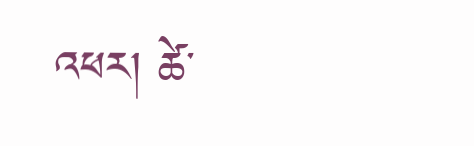འཕར། ཚེ་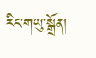རིང་གཡུ་སྒྲོན།